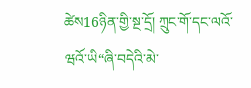ཚེས16ཉིན་གྱི་སྔ་དྲོ། ཀྲུང་གོ་དང་ལའོ་ཝའོ་ཡི“ཞི་བདེའི་མེ་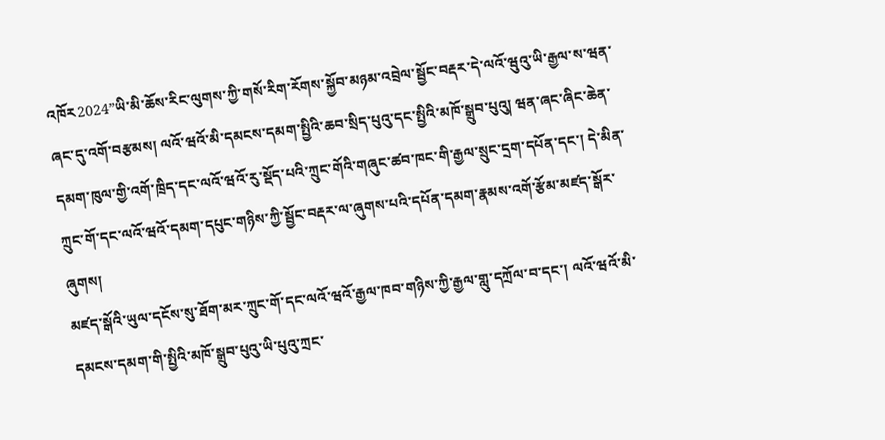འཁོར2024”ཡི་མི་ཆོས་རིང་ལུགས་ཀྱི་གསོ་རིག་རོགས་སྐྱོབ་མཉམ་འབྲེལ་སྦྱོང་བརྡར་དེ་ལའོ་ཝུའུ་ཡི་རྒྱལ་ས་ཝན་ཞང་དུ་འགོ་བརྩམས། ལའོ་ཝའོ་མི་དམངས་དམག་སྤྱིའི་ཆབ་སྲིད་པུའུ་དང་སྤྱིའི་མཁོ་སྒྲུབ་པུའུ། ཝན་ཞང་ཞིང་ཆེན་དམག་ཁུལ་གྱི་འགོ་ཁྲིད་དང་ལའོ་ཝའོ་རུ་སྡོད་པའི་ཀྲུང་གོའི་གཞུང་ཚབ་ཁང་གི་རྒྱལ་སྲུང་དྲག་དཔོན་དང་། དེ་མིན་ཀྲུང་གོ་དང་ལའོ་ཝའོ་དམག་དཔུང་གཉིས་ཀྱི་སྦྱོང་བརྡར་ལ་ཞུགས་པའི་དཔོན་དམག་རྣམས་འགོ་རྩོམ་མཛད་སྒོར་ཞུགས།
མཛད་སྒོའི་ཡུལ་དངོས་སུ་ཐོག་མར་ཀྲུང་གོ་དང་ལའོ་ཝའོ་རྒྱལ་ཁབ་གཉིས་ཀྱི་རྒྱལ་གླུ་དཀྲོལ་བ་དང་། ལའོ་ཝའོ་མི་དམངས་དམག་གི་སྤྱིའི་མཁོ་སྒྲུབ་པུའུ་ཡི་པུའུ་ཀྲང་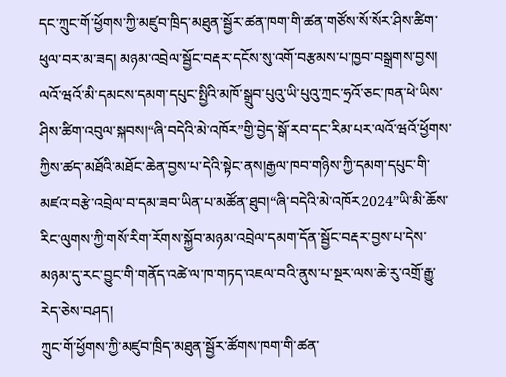དང་ཀྲུང་གོ་ཕྱོགས་ཀྱི་མཛུབ་ཁྲིད་མཐུན་སྦྱོར་ཚན་ཁག་གི་ཚན་གཙོས་སོ་སོར་ཤིས་ཚིག་ཕུལ་བར་མ་ཟད། མཉམ་འབྲེལ་སྦྱོང་བརྡར་དངོས་སུ་འགོ་བརྩམས་པ་ཁྱབ་བསྒྲགས་བྱས།
ལའོ་ཝའོ་མི་དམངས་དམག་དཔུང་སྤྱིའི་མཁོ་སྒྲུབ་པུའུ་ཡི་པུའུ་ཀྲང་ཧྲའོ་ཅང་ཁན་ཕེ་ཡིས་ཤིས་ཚིག་འབུལ་སྐབས།“ཞི་བདེའི་མེ་འཁོར”གྱི་བྱེད་སྒོ་རབ་དང་རིམ་པར་ལའོ་ཝའོ་ཕྱོགས་ཀྱིས་ཚད་མཐོའི་མཐོང་ཆེན་བྱས་པ་དེའི་སྟེང་ནས།རྒྱལ་ཁབ་གཉིས་ཀྱི་དམག་དཔུང་གི་མཛའ་བརྩེ་འབྲེལ་བ་དམ་ཟབ་ཡིན་པ་མཚོན་ཐུབ།“ཞི་བདེའི་མེ་འཁོར2024”ཡི་མི་ཆོས་རིང་ལུགས་ཀྱི་གསོ་རིག་རོགས་སྐྱོབ་མཉམ་འབྲེལ་དམག་དོན་སྦྱོང་བརྡར་བྱས་པ་དེས་མཉམ་དུ་རང་བྱུང་གི་གནོད་འཚེ་ལ་ཁ་གཏད་འཇལ་བའི་ནུས་པ་སྔར་ལས་ཆེ་རུ་འགྲོ་རྒྱུ་རེད་ཅེས་བཤད།
ཀྲུང་གོ་ཕྱོགས་ཀྱི་མཛུབ་ཁྲིད་མཐུན་སྦྱོར་ཚོགས་ཁག་གི་ཚན་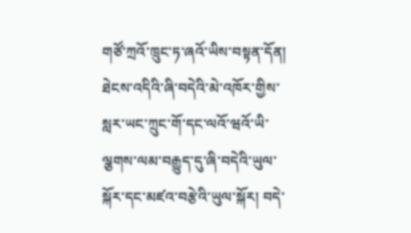གཙོ་ཀྲའོ་ཁྲུང་ཏ་ཞའོ་ཡིས་བསྟན་དོན། ཐེངས་འདིའི་ཞི་བདེའི་མེ་འཁོར་གྱིས་སླར་ཡང་ཀྲུང་གོ་དང་ལའོ་ཝའོ་ཡི་ལྕགས་ལམ་བརྒྱུད་དུ་ཞི་བདེའི་ཡུལ་སྐོར་དང་མཛའ་བརྩེའི་ཡུལ་སྐོར། བདེ་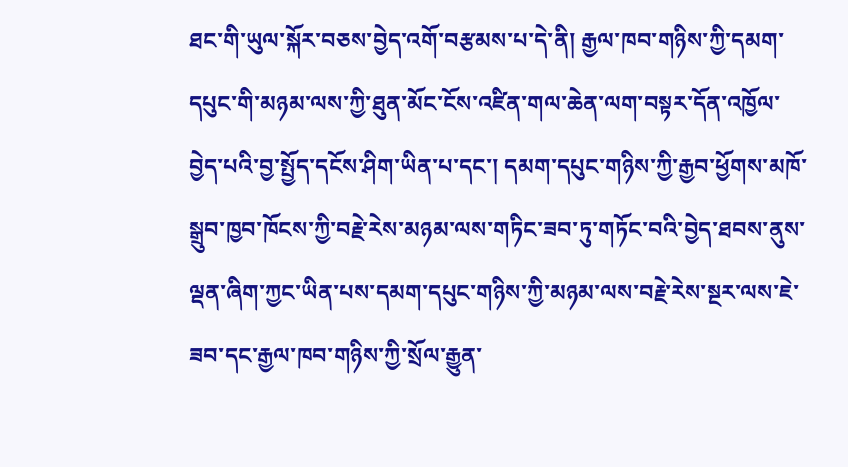ཐང་གི་ཡུལ་སྐོར་བཅས་བྱེད་འགོ་བརྩམས་པ་དེ་ནི། རྒྱལ་ཁབ་གཉིས་ཀྱི་དམག་དཔུང་གི་མཉམ་ལས་ཀྱི་ཐུན་མོང་ངོས་འཛིན་གལ་ཆེན་ལག་བསྟར་དོན་འཁྱོལ་བྱེད་པའི་བྱ་སྤྱོད་དངོས་ཤིག་ཡིན་པ་དང་། དམག་དཔུང་གཉིས་ཀྱི་རྒྱབ་ཕྱོགས་མཁོ་སྒྲུབ་ཁྱབ་ཁོངས་ཀྱི་བརྗེ་རེས་མཉམ་ལས་གཏིང་ཟབ་ཏུ་གཏོང་བའི་བྱེད་ཐབས་ནུས་ལྡན་ཞིག་ཀྱང་ཡིན་པས་དམག་དཔུང་གཉིས་ཀྱི་མཉམ་ལས་བརྗེ་རེས་སྔར་ལས་ཇེ་ཟབ་དང་རྒྱལ་ཁབ་གཉིས་ཀྱི་སྲོལ་རྒྱུན་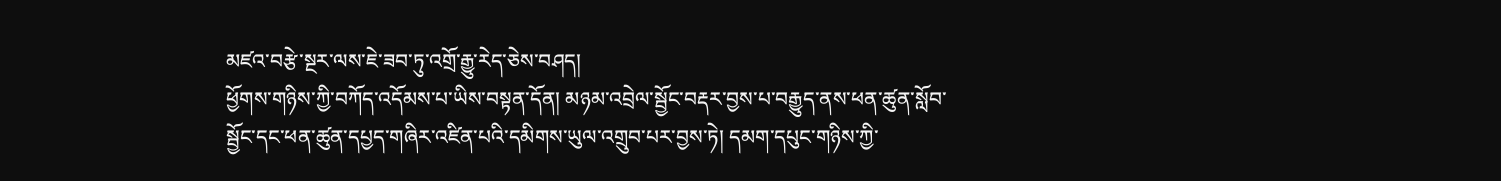མཛའ་བརྩེ་སྔར་ལས་ཇེ་ཟབ་ཏུ་འགྲོ་རྒྱུ་རེད་ཅེས་བཤད།
ཕྱོགས་གཉིས་ཀྱི་བཀོད་འདོམས་པ་ཡིས་བསྟན་དོན། མཉམ་འབྲེལ་སྦྱོང་བརྡར་བྱས་པ་བརྒྱུད་ནས་ཕན་ཚུན་སློབ་སྦྱོང་དང་ཕན་ཚུན་དཔྱད་གཞིར་འཛིན་པའི་དམིགས་ཡུལ་འགྲུབ་པར་བྱས་ཏེ། དམག་དཔུང་གཉིས་ཀྱི་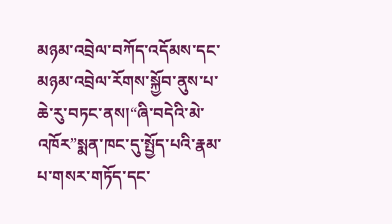མཉམ་འབྲེལ་བཀོད་འདོམས་དང་མཉམ་འབྲེལ་རོགས་སྐྱོབ་ནུས་པ་ཆེ་རུ་བཏང་ནས།“ཞི་བདེའི་མེ་འཁོར”སྨན་ཁང་དུ་སྤྱོད་པའི་རྣམ་པ་གསར་གཏོད་དང་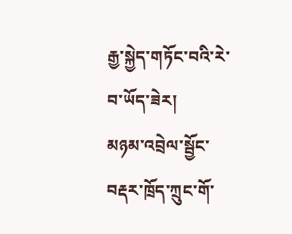རྒྱ་སྐྱེད་གཏོང་བའི་རེ་བ་ཡོད་ཟེར།
མཉམ་འབྲེལ་སྦྱོང་བརྡར་ཁྲོད་ཀྲུང་གོ་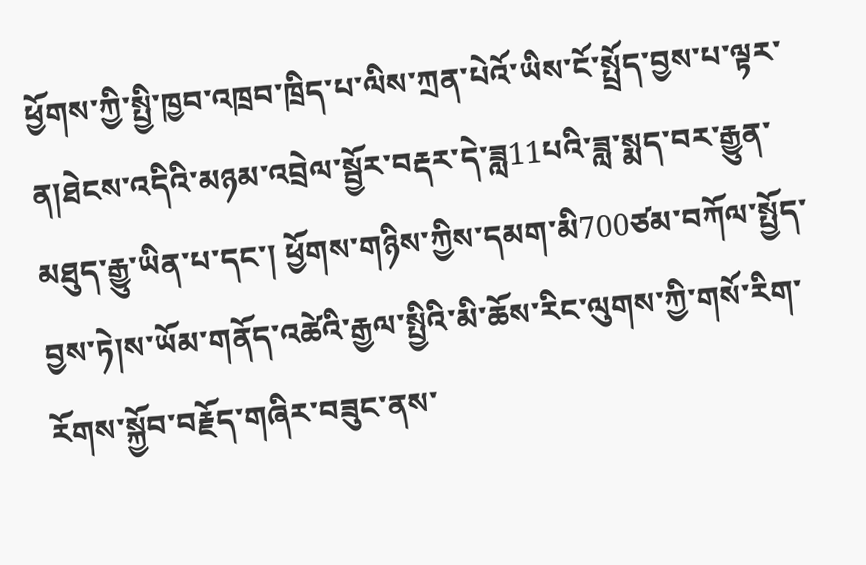ཕྱོགས་ཀྱི་སྤྱི་ཁྱབ་འཁྲབ་ཁྲིད་པ་ལིས་ཀྲན་པེའོ་ཡིས་ངོ་སྤྲོད་བྱས་པ་ལྟར་ན།ཐེངས་འདིའི་མཉམ་འབྲེལ་སྦྱོར་བརྡར་དེ་ཟླ11པའི་ཟླ་སྨད་བར་རྒྱུན་མཐུད་རྒྱུ་ཡིན་པ་དང་། ཕྱོགས་གཉིས་ཀྱིས་དམག་མི700ཙམ་བཀོལ་སྤྱོད་བྱས་ཏེ།ས་ཡོམ་གནོད་འཚེའི་རྒྱལ་སྤྱིའི་མི་ཆོས་རིང་ལུགས་ཀྱི་གསོ་རིག་རོགས་སྐྱོབ་བརྗོད་གཞིར་བཟུང་ནས་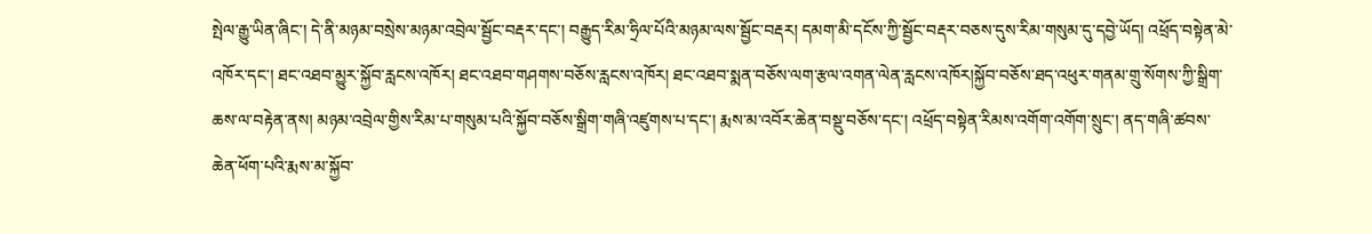སྤེལ་རྒྱུ་ཡིན་ཞིང་། དེ་ནི་མཉམ་བསྲེས་མཉམ་འབྲེལ་སྦྱོང་བརྡར་དང་། བརྒྱུད་རིམ་ཧྲིལ་པོའི་མཉམ་ལས་སྦྱོང་བརྡར། དམག་མི་དངོས་ཀྱི་སྦྱོང་བརྡར་བཅས་དུས་རིམ་གསུམ་དུ་དབྱེ་ཡོད། འཕྲོད་བསྟེན་མེ་འཁོར་དང་། ཐང་འཐབ་མྱུར་སྐྱོབ་རླངས་འཁོར། ཐང་འཐབ་གཤགས་བཅོས་རླངས་འཁོར། ཐང་འཐབ་སྨན་བཅོས་ལག་རྩལ་འགན་ལེན་རླངས་འཁོར།སྐྱོབ་བཅོས་ཐད་འཕུར་གནམ་གྲུ་སོགས་ཀྱི་སྒྲིག་ཆས་ལ་བརྟེན་ནས། མཉམ་འབྲེལ་གྱིས་རིམ་པ་གསུམ་པའི་སྐྱོབ་བཅོས་སྒྲིག་གཞི་འཛུགས་པ་དང་། རྨས་མ་འབོར་ཆེན་བསྡུ་བཅོས་དང་། འཕྲོད་བསྟེན་རིམས་འགོག་འགོག་སྲུང་། ནད་གཞི་ཚབས་ཆེན་ཕོག་པའི་རྨས་མ་སྐྱོབ་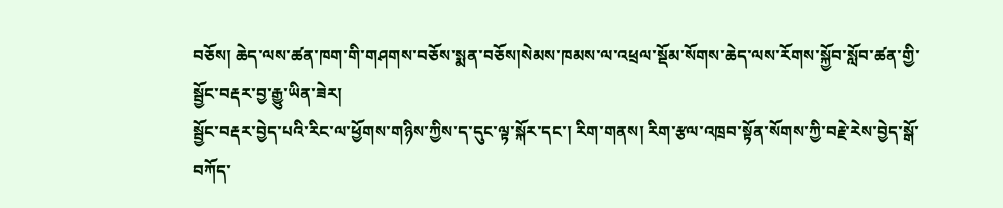བཅོས། ཆེད་ལས་ཚན་ཁག་གི་གཤགས་བཅོས་སྨན་བཅོས།སེམས་ཁམས་ལ་འཕྲལ་སྡོམ་སོགས་ཆེད་ལས་རོགས་སྐྱོབ་སློབ་ཚན་གྱི་སྦྱོང་བརྡར་བྱ་རྒྱུ་ཡིན་ཟེར།
སྦྱོང་བརྡར་བྱེད་པའི་རིང་ལ་ཕྱོགས་གཉིས་ཀྱིས་ད་དུང་ལྟ་སྐོར་དང་། རིག་གནས། རིག་རྩལ་འཁྲབ་སྟོན་སོགས་ཀྱི་བརྗེ་རེས་བྱེད་སྒོ་བཀོད་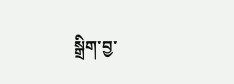སྒྲིག་བྱ་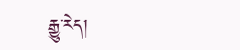རྒྱུ་རེད།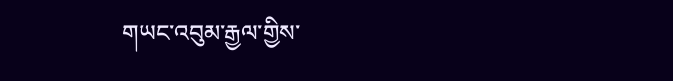གཡང་འབུམ་རྒྱལ་གྱིས་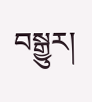བསྒྱུར།